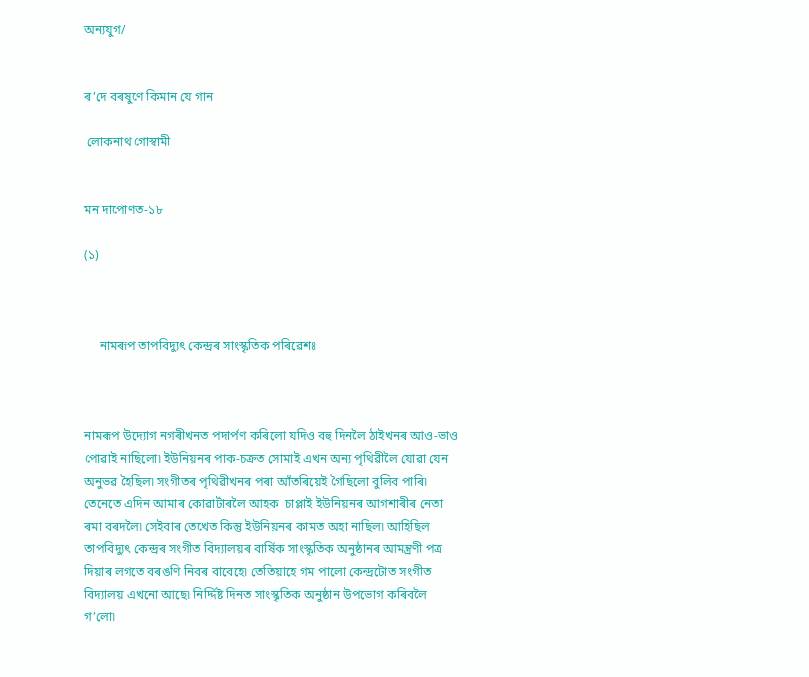অন্যযুগ/


ৰ’দে বৰষুণে কিমান যে গান

 লোকনাথ গোস্বামী


মন দাপোণত-১৮

(১)



     নামৰূপ তাপবিদ্যুৎ কেন্দ্ৰৰ সাংস্কৃতিক পৰিৱেশঃ



নামৰূপ উদ্যোগ নগৰীখনত পদাৰ্পণ কৰিলো যদিও বহু দিনলৈ ঠাইখনৰ আও-ভাও পোৱাই নাছিলো৷ ইউনিয়নৰ পাক-চক্ৰত সোমাই এখন অন্য পৃথিৱীলৈ যোৱা যেন অনুভৱ হৈছিল৷ সংগীতৰ পৃথিৱীখনৰ পৰা আঁতৰিয়েই গৈছিলো বুলিব পাৰি৷ তেনেতে এদিন আমাৰ কোৱাৰ্টাৰলৈ আহক  চাপ্লাই ইউনিয়নৰ আগশাৰীৰ নেতা ৰমা বৰদলৈ৷ সেইবাৰ তেখেত কিন্তু ইউনিয়নৰ কামত অহা নাছিল৷ আহিছিল তাপবিদ্যুৎ কেন্দ্ৰৰ সংগীত বিদ্যালয়ৰ বাৰ্ষিক সাংস্কৃতিক অনুষ্ঠানৰ আমন্ত্ৰণী পত্ৰ দিয়াৰ লগতে বৰঙণি নিবৰ বাবেহে৷ তেতিয়াহে গম পালো কেন্দ্ৰটোত সংগীত বিদ্যালয় এখনো আছে৷ নিৰ্দ্দিষ্ট দিনত সাংস্কৃতিক অনুষ্ঠান উপভোগ কৰিবলৈ গ’লো৷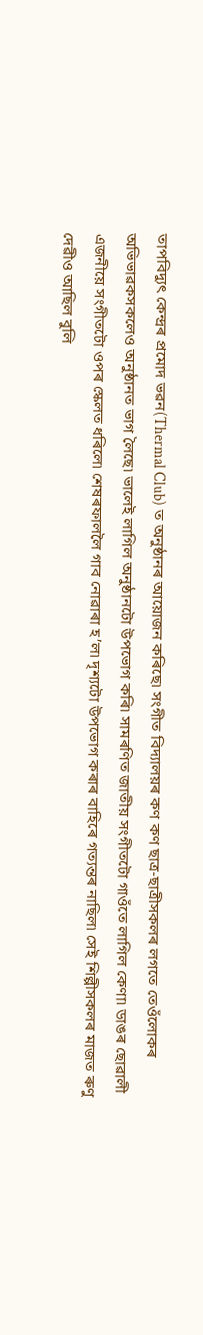তাপবিদ্যুৎ কেন্দ্ৰৰ প্ৰমোদ ভৱন(Thermal Club) ত অনুষ্ঠানৰ আয়োজন কৰিছে৷ সংগীত বিদ্যালয়ৰ কণ কণ ছাত্ৰ-ছাত্ৰীসকলৰ লগতে তেওঁলোকৰ অভিভাৱকসকলেও অনুষ্ঠানত ভাগ লৈছে৷ ভালেই লাগিল অনুষ্ঠানটো উপভোগ কৰি৷ সামৰণিত জাতীয় সংগীতটো গাওঁতে লাগিল কেণা৷ ডাঙৰ ছোৱালী এজনীয়ে সংগীতটো ওপৰ স্কেলত ধৰিলে৷ শেষৰফাললৈ গাব নোৱাৰা হ’ল৷ দৃশ্যটো উপভোগ কৰাৰ বাহিৰে গত্যন্তৰ নাছিল৷ সেই শিল্পীসকলৰ মাজত ৰুণু দেৱীও আছিল বুলি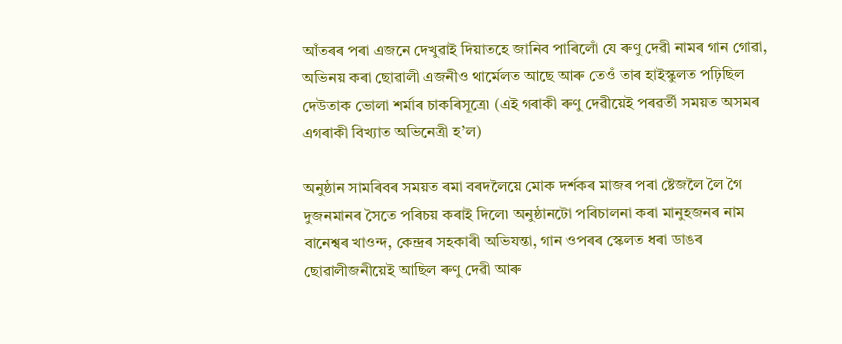আঁতৰৰ পৰা এজনে দেখুৱাই দিয়াতহে জানিব পাৰিলোঁ যে ৰুণু দেৱী নামৰ গান গোৱা, অভিনয় কৰা ছোৱালী এজনীও থাৰ্মেলত আছে আৰু তেওঁ তাৰ হাইস্কুলত পঢ়িছিল দেউতাক ভোলা শৰ্মাৰ চাকৰিসূত্ৰে৷ (এই গৰাকী ৰুণু দেৱীয়েই পৰৱৰ্তী সময়ত অসমৰ এগৰাকী বিখ্যাত অভিনেত্ৰী হ’ল)

অনুষ্ঠান সামৰিবৰ সময়ত ৰমা বৰদলৈয়ে মোক দৰ্শকৰ মাজৰ পৰা ষ্টেজলৈ লৈ গৈ দুজনমানৰ সৈতে পৰিচয় কৰাই দিলে৷ অনুষ্ঠানটো পৰিচালনা কৰা মানুহজনৰ নাম বানেশ্বৰ খাওন্দ, কেন্দ্ৰৰ সহকাৰী অভিযন্তা, গান ওপৰৰ স্কেলত ধৰা ডাঙৰ ছোৱালীজনীয়েই আছিল ৰুণু দেৱী আৰু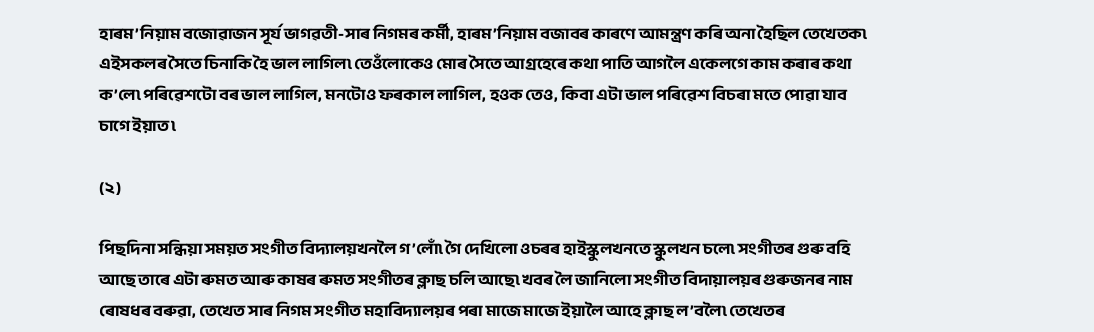হাৰম’নিয়াম বজোৱাজন সূৰ্য ভাগৱতী-সাৰ নিগমৰ কৰ্মী, হাৰম’নিয়াম বজাবৰ কাৰণে আমন্ত্ৰণ কৰি অনা হৈছিল তেখেতক৷ এইসকলৰ সৈতে চিনাকি হৈ ভাল লাগিল৷ তেওঁলোকেও মোৰ সৈতে আগ্ৰহেৰে কথা পাতি আগলৈ একেলগে কাম কৰাৰ কথা ক’লে৷ পৰিৱেশটো বৰ ভাল লাগিল, মনটোও ফৰকাল লাগিল, হওক তেও, কিবা এটা ভাল পৰিৱেশ বিচৰা মতে পোৱা যাব চাগে ইয়াত ৷

(২)

পিছদিনা সন্ধিয়া সময়ত সংগীত বিদ্যালয়খনলৈ গ’লোঁ৷ গৈ দেখিলো ওচৰৰ হাইস্কুলখনতে স্কুলখন চলে৷ সংগীতৰ গুৰু বহি আছে তাৰে এটা ৰুমত আৰু কাষৰ ৰুমত সংগীতৰ ক্লাছ চলি আছে৷ খবৰ লৈ জানিলো সংগীত বিদায়ালয়ৰ গুৰুজনৰ নাম ৰোষধৰ বৰুৱা, তেখেত সাৰ নিগম সংগীত মহাবিদ্যালয়ৰ পৰা মাজে মাজে ইয়ালৈ আহে ক্লাছ ল’বলৈ৷ তেখেতৰ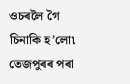ওচৰলৈ গৈ চিনাকি হ’লো৷ তেজপুৰৰ পৰা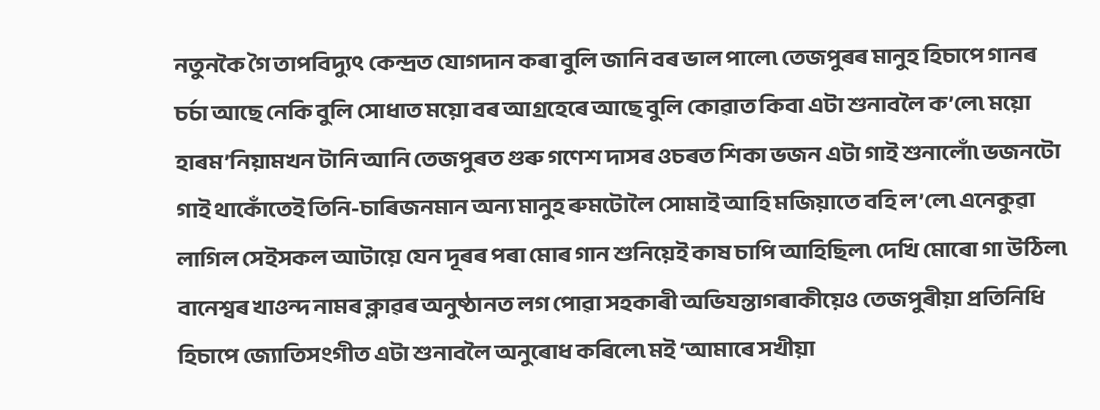নতুনকৈ গৈ তাপবিদ্যুৎ কেন্দ্ৰত যোগদান কৰা বুলি জানি বৰ ভাল পালে৷ তেজপুৰৰ মানুহ হিচাপে গানৰ চৰ্চা আছে নেকি বুলি সোধাত ময়ো বৰ আগ্ৰহেৰে আছে বুলি কোৱাত কিবা এটা শুনাবলৈ ক’লে৷ ময়ো হাৰম’নিয়ামখন টানি আনি তেজপুৰত গুৰু গণেশ দাসৰ ওচৰত শিকা ভজন এটা গাই শুনালোঁ৷ ভজনটো গাই থাকোঁতেই তিনি-চাৰিজনমান অন্য মানুহ ৰুমটোলৈ সোমাই আহি মজিয়াতে বহি ল’লে৷ এনেকুৱা লাগিল সেইসকল আটায়ে যেন দূৰৰ পৰা মোৰ গান শুনিয়েই কাষ চাপি আহিছিল৷ দেখি মোৰো গা উঠিল৷ বানেশ্বৰ খাওন্দ নামৰ ক্লাৱৰ অনুষ্ঠানত লগ পোৱা সহকাৰী অভিযন্তাগৰাকীয়েও তেজপুৰীয়া প্ৰতিনিধি হিচাপে জ্যোতিসংগীত এটা শুনাবলৈ অনুৰোধ কৰিলে৷ মই ‘আমাৰে সখীয়া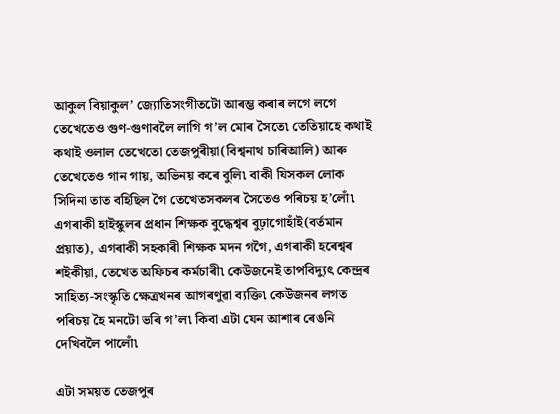আকুল বিয়াকুল’ জ্যোতিসংগীতটো আৰম্ভ কৰাৰ লগে লগে তেখেতেও গুণ-গুণাবলৈ লাগি গ’ল মোৰ সৈতে৷ তেতিয়াহে কথাই কথাই ওলাল তেখেতো তেজপুৰীয়া(বিশ্বনাথ চাৰিআলি) আৰু তেখেতেও গান গায়, অভিনয় কৰে বুলি৷ বাকী যিসকল লোক সিদিনা তাত বহিছিল গৈ তেখেতসকলৰ সৈতেও পৰিচয় হ’লোঁ৷ এগৰাকী হাইস্কুলৰ প্ৰধান শিক্ষক বুদ্ধেশ্বৰ বুঢ়াগোহাঁই(বৰ্তমান প্ৰয়াত), এগৰাকী সহকাৰী শিক্ষক মদন গগৈ, এগৰাকী হৰেশ্বৰ শইকীয়া, তেখেত অফিচৰ কৰ্মচাৰী৷ কেউজনেই তাপবিদ্যুৎ কেন্দ্ৰৰ সাহিত্য-সংস্কৃতি ক্ষেত্ৰখনৰ আগৰণুৱা ব্যক্তি৷ কেউজনৰ লগত পৰিচয় হৈ মনটো ভৰি গ’ল৷ কিবা এটা যেন আশাৰ ৰেঙনি দেখিবলৈ পালোঁ৷

এটা সময়ত তেজপুৰ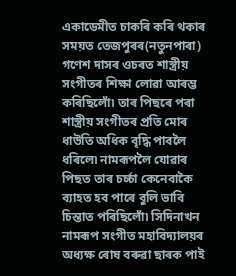একাডেমীত চাকৰি কৰি থকাৰ সময়ত তেজপুৰৰ(নতুনপাৰা) গণেশ দাসৰ ওচৰত শাস্ত্ৰীয় সংগীতৰ শিক্ষা লোৱা আৰম্ভ কৰিছিলোঁ৷ তাৰ পিছৰে পৰা শাস্ত্ৰীয় সংগীতৰ প্ৰতি মোৰ ধাউতি অধিক বৃদ্ধি পাবলৈ ধৰিলে৷ নামৰূপলৈ যোৱাৰ পিছত তাৰ চৰ্চ্চা কেনেবাকৈ ব্যাহত হব পাৰে বুলি ভাবি চিন্তাত পৰিছিলোঁ৷ সিদিনাখন নামৰূপ সংগীত মহাবিদ্যালয়ৰ অধ্যক্ষ ৰোষ বৰুৱা ছাৰক পাই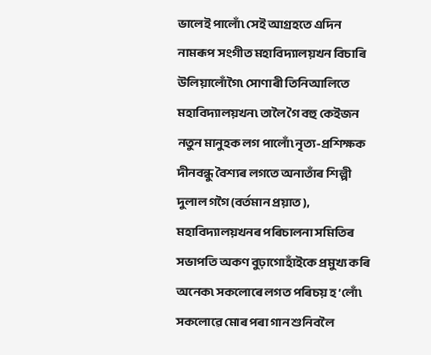ভালেই পালোঁ৷ সেই আগ্ৰহতে এদিন নামৰূপ সংগীত মহাবিদ্যালয়খন বিচাৰি উলিয়ালোঁগৈ৷ সোণাৰী তিনিআলিতে মহাবিদ্যালয়খন৷ তালৈ গৈ বহু কেইজন নতুন মানুহক লগ পালোঁ৷ নৃত্য-প্ৰশিক্ষক দীনবন্ধু বৈশ্যৰ লগতে অনাতাঁৰ শিল্পী দুলাল গগৈ(বৰ্তমান প্ৰয়াত), মহাবিদ্যালয়খনৰ পৰিচালনা সমিতিৰ সভাপতি অকণ বুঢ়াগোহাঁইকে প্ৰমুখ্য কৰি অনেক৷ সকলোৰে লগত পৰিচয় হ’লোঁ৷ সকলোৱে মোৰ পৰা গান শুনিবলৈ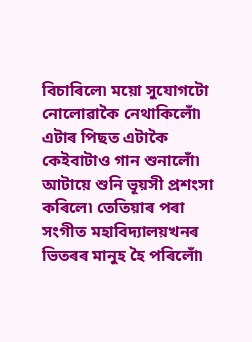বিচাৰিলে৷ ময়ো সুযোগটো নোলোৱাকৈ নেথাকিলোঁ৷ এটাৰ পিছত এটাকৈ কেইবাটাও গান শুনালোঁ৷ আটায়ে শুনি ভূয়সী প্ৰশংসা কৰিলে৷ তেতিয়াৰ পৰা সংগীত মহাবিদ্যালয়খনৰ ভিতৰৰ মানুহ হৈ পৰিলোঁ৷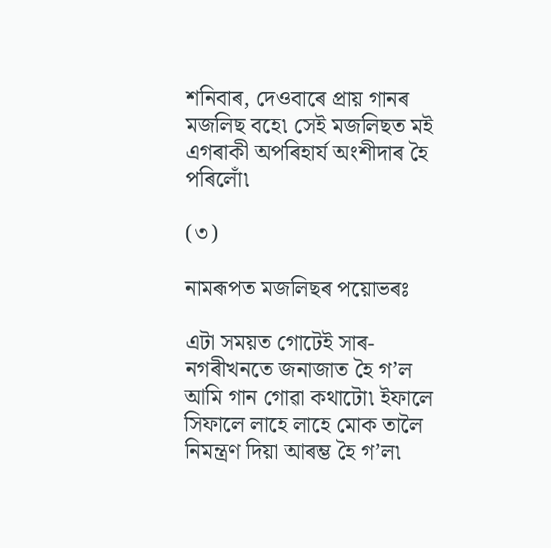শনিবাৰ, দেওবাৰে প্ৰায় গানৰ মজলিছ বহে৷ সেই মজলিছত মই এগৰাকী অপৰিহাৰ্য অংশীদাৰ হৈ পৰিলোঁ৷

(৩)

নামৰূপত মজলিছৰ পয়োভৰঃ

এটা সময়ত গোটেই সাৰ-নগৰীখনতে জনাজাত হৈ গ’ল আমি গান গোৱা কথাটো৷ ইফালে সিফালে লাহে লাহে মোক তালৈ নিমন্ত্ৰণ দিয়া আৰম্ভ হৈ গ’ল৷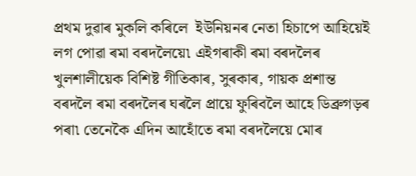প্ৰথম দুৱাৰ মুকলি কৰিলে  ইউনিয়নৰ নেতা হিচাপে আহিয়েই লগ পোৱা ৰমা বৰদলৈয়ে৷ এইগৰাকী ৰমা বৰদলৈৰ খুলশালীয়েক বিশিষ্ট গীতিকাৰ, সুৰকাৰ, গায়ক প্ৰশান্ত বৰদলৈ ৰমা বৰদলৈৰ ঘৰলৈ প্ৰায়ে ফুৰিবলৈ আহে ডিব্ৰুগড়ৰ পৰা৷ তেনেকৈ এদিন আহোঁতে ৰমা বৰদলৈয়ে মোৰ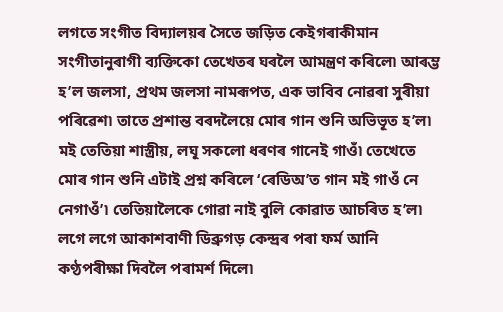লগতে সংগীত বিদ্যালয়ৰ সৈতে জড়িত কেইগৰাকীমান সংগীতানুৰাগী ব্যক্তিকো তেখেতৰ ঘৰলৈ আমন্ত্ৰণ কৰিলে৷ আৰম্ভ হ’ল জলসা, প্ৰথম জলসা নামৰূপত, এক ভাবিব নোৱৰা সুৰীয়া পৰিৱেশ৷ তাতে প্ৰশান্ত বৰদলৈয়ে মোৰ গান শুনি অভিভূত হ’ল৷ মই তেতিয়া শাস্ত্ৰীয়, লঘূ সকলো ধৰণৰ গানেই গাওঁ৷ তেখেতে মোৰ গান শুনি এটাই প্ৰশ্ন কৰিলে ‘ৰেডিঅ’ত গান মই গাওঁ নে নেগাওঁ’৷ তেতিয়ালৈকে গোৱা নাই বুলি কোৱাত আচৰিত হ’ল৷ লগে লগে আকাশবাণী ডিব্ৰুগড় কেন্দ্ৰৰ পৰা ফৰ্ম আনি কণ্ঠপৰীক্ষা দিবলৈ পৰামৰ্শ দিলে৷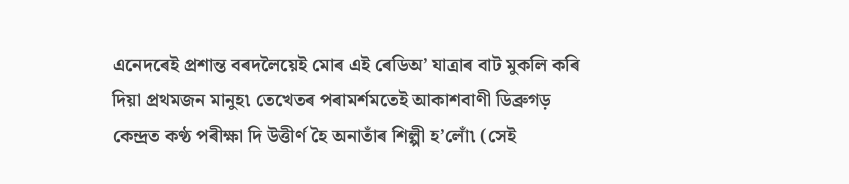এনেদৰেই প্ৰশান্ত বৰদলৈয়েই মোৰ এই ৰেডিঅ’ যাত্ৰাৰ বাট মুকলি কৰি দিয়া প্ৰথমজন মানুহ৷ তেখেতৰ পৰামৰ্শমতেই আকাশবাণী ডিব্ৰুগড় কেন্দ্ৰত কণ্ঠ পৰীক্ষা দি উত্তীৰ্ণ হৈ অনাতাঁৰ শিল্পী হ’লোঁ৷ (সেই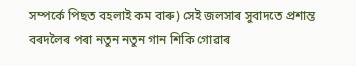সম্পৰ্কে পিছত বহলাই কম বাৰু) সেই জলসাৰ সুবাদতে প্ৰশান্ত বৰদলৈৰ পৰা নতুন নতুন গান শিকি গোৱাৰ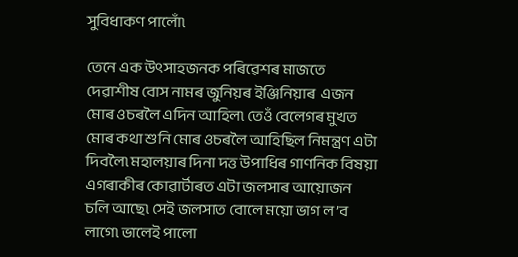সুবিধাকণ পালোঁ৷

তেনে এক উৎসাহজনক পৰিৱেশৰ মাজতে দেৱাশীষ বোস নামৰ জুনিয়ৰ ইঞ্জিনিয়াৰ  এজন মোৰ ওচৰলৈ এদিন আহিল৷ তেওঁ বেলেগৰ মুখত মোৰ কথা শুনি মোৰ ওচৰলৈ আহিছিল নিমন্ত্ৰণ এটা দিবলৈ৷ মহালয়াৰ দিনা দত্ত উপাধিৰ গাণনিক বিষয়া এগৰাকীৰ কোৱাৰ্টাৰত এটা জলসাৰ আয়োজন চলি আছে৷ সেই জলসাত বোলে ময়ো ভাগ ল’ব লাগে৷ ভালেই পালো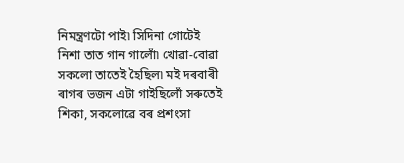নিমন্ত্ৰণটো পাই৷ সিদিনা গোটেই নিশা তাত গান গালোঁ৷ খোৱা-বোৱা সকলো তাতেই হৈছিল৷ মই দৰবাৰী ৰাগৰ ভজন এটা গাইছিলোঁ সৰুতেই শিকা, সকলোৱে বৰ প্ৰশংসা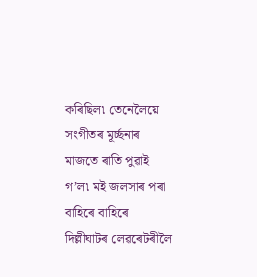কৰিছিল৷ তেনেলৈয়ে সংগীতৰ মূৰ্চ্ছনাৰ মাজতে ৰাতি পুৱাই গ’ল৷ মই জলসাৰ পৰা বাহিৰে বাহিৰে দিল্লীঘাটৰ লেৱৰেটৰীলৈ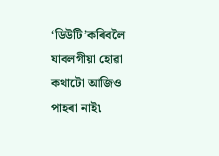‘ডিউটি’কৰিবলৈ যাবলগীয়া হোৱা কথাটো আজিও পাহৰা নাই৷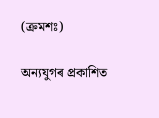(ক্ৰমশঃ)

অন্যযুগৰ প্ৰকাশিত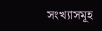সংখ্যাসমূহ